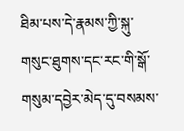ཐིམ་པས་དེ་རྣམས་ཀྱི་སྐུ་གསུང་ཐུགས་དང་རང་གི་སྒོ་གསུམ་དབྱེར་མེད་དུ་བསམས་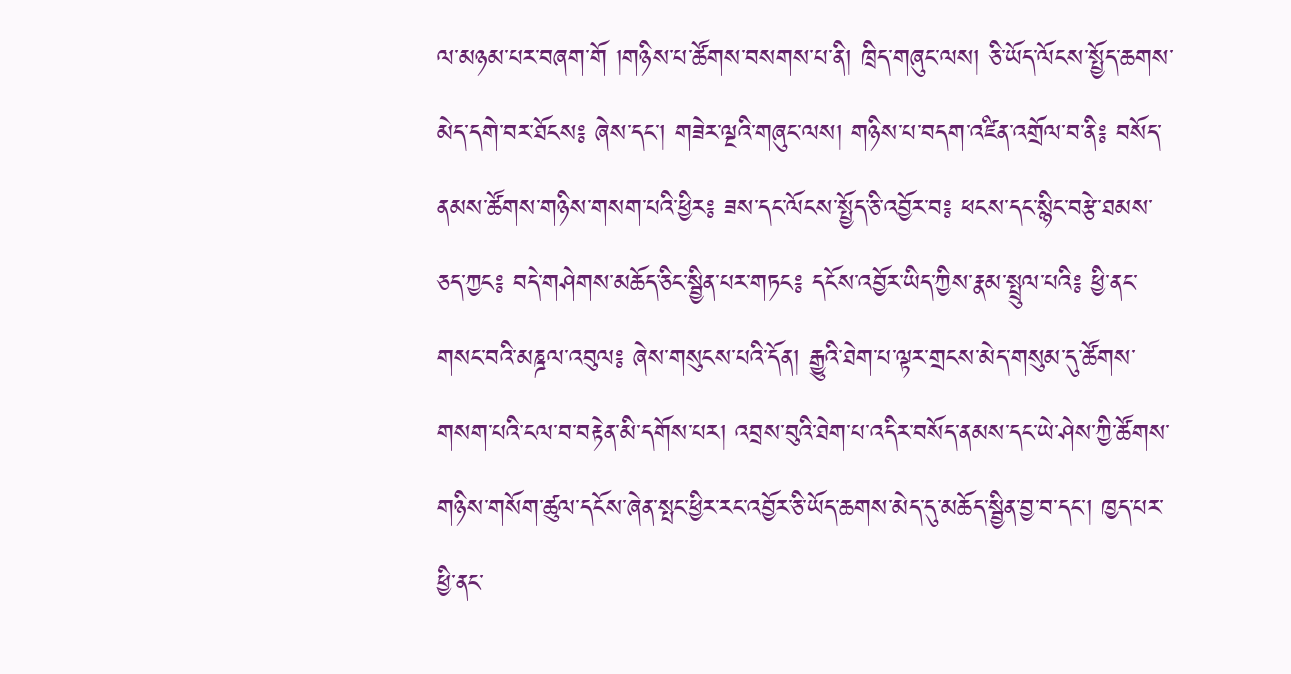ལ་མཉམ་པར་བཞག་གོ །གཉིས་པ་ཚོགས་བསགས་པ་ནི། ཁྲིད་གཞུང་ལས། ཅི་ཡོད་ལོངས་སྤྱོད་ཆགས་མེད་དགེ་བར་ཐོངས༔ ཞེས་དང་། གཟེར་ལྔའི་གཞུང་ལས། གཉིས་པ་བདག་འཛིན་འགྲོལ་བ་ནི༔ བསོད་ནམས་ཚོགས་གཉིས་གསག་པའི་ཕྱིར༔ ཟས་དང་ལོངས་སྤྱོད་ཅི་འབྱོར་བ༔ ཕངས་དང་སྙིང་བརྩེ་ཐམས་ཅད་ཀྱང༔ བདེ་གཤེགས་མཆོད་ཅིང་སྦྱིན་པར་གཏང༔ དངོས་འབྱོར་ཡིད་ཀྱིས་རྣམ་སྤྲུལ་པའི༔ ཕྱི་ནང་གསང་བའི་མཎྜལ་འབུལ༔ ཞེས་གསུངས་པའི་དོན། རྒྱུའི་ཐེག་པ་ལྟར་གྲངས་མེད་གསུམ་དུ་ཚོགས་གསག་པའི་ངལ་བ་བརྟེན་མི་དགོས་པར། འབྲས་བུའི་ཐེག་པ་འདིར་བསོད་ནམས་དང་ཡེ་ཤེས་ཀྱི་ཚོགས་གཉིས་གསོག་ཚུལ་དངོས་ཞེན་སྤང་ཕྱིར་རང་འབྱོར་ཅི་ཡོད་ཆགས་མེད་དུ་མཆོད་སྦྱིན་བྱ་བ་དང་། ཁྱད་པར་ཕྱི་ནང་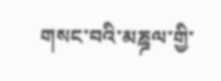གསང་བའི་མཎྜལ་གྱི་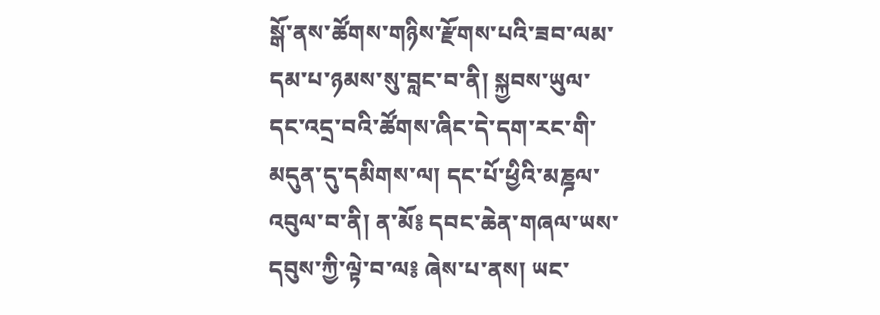སྒོ་ནས་ཚོགས་གཉིས་རྫོགས་པའི་ཟབ་ལམ་དམ་པ་ཉམས་སུ་བླང་བ་ནི། སྐྱབས་ཡུལ་དང་འདྲ་བའི་ཚོགས་ཞིང་དེ་དག་རང་གི་མདུན་དུ་དམིགས་ལ། དང་པོ་ཕྱིའི་མཎྜལ་འབུལ་བ་ནི། ན་མོ༔ དབང་ཆེན་གཞལ་ཡས་དབུས་ཀྱི་ལྟེ་བ་ལ༔ ཞེས་པ་ནས། ཡང་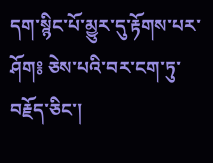དག་སྙིང་པོ་མྱུར་དུ་རྟོགས་པར་ཤོག༔ ཅེས་པའི་བར་ངག་ཏུ་བརྗོད་ཅིང་།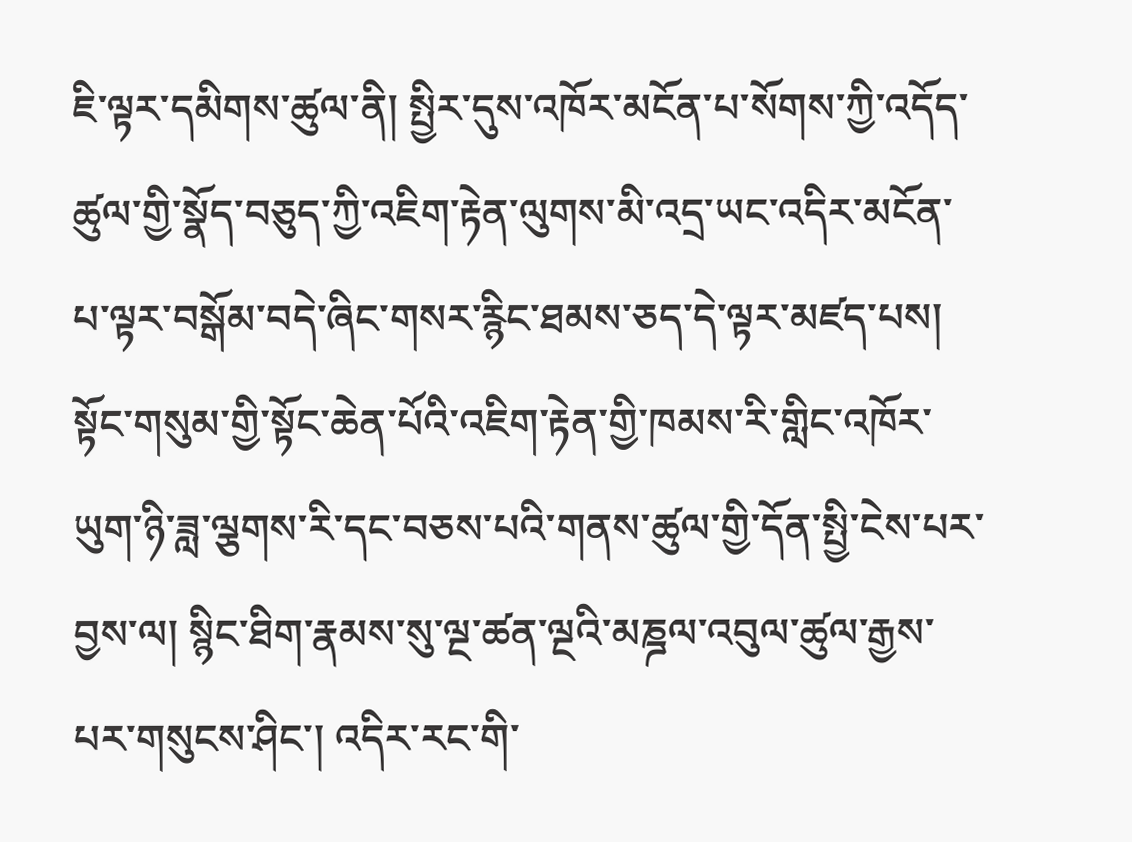ཇི་ལྟར་དམིགས་ཚུལ་ནི། སྤྱིར་དུས་འཁོར་མངོན་པ་སོགས་ཀྱི་འདོད་ཚུལ་གྱི་སྣོད་བཅུད་ཀྱི་འཇིག་རྟེན་ལུགས་མི་འདྲ་ཡང་འདིར་མངོན་པ་ལྟར་བསྒོམ་བདེ་ཞིང་གསར་རྙིང་ཐམས་ཅད་དེ་ལྟར་མཛད་པས། སྟོང་གསུམ་གྱི་སྟོང་ཆེན་པོའི་འཇིག་རྟེན་གྱི་ཁམས་རི་གླིང་འཁོར་ཡུག་ཉི་ཟླ་ལྕགས་རི་དང་བཅས་པའི་གནས་ཚུལ་གྱི་དོན་སྤྱི་ངེས་པར་བྱས་ལ། སྙིང་ཐིག་རྣམས་སུ་ལྔ་ཚན་ལྔའི་མཎྜལ་འབུལ་ཚུལ་རྒྱས་པར་གསུངས་ཤིང་། འདིར་རང་གི་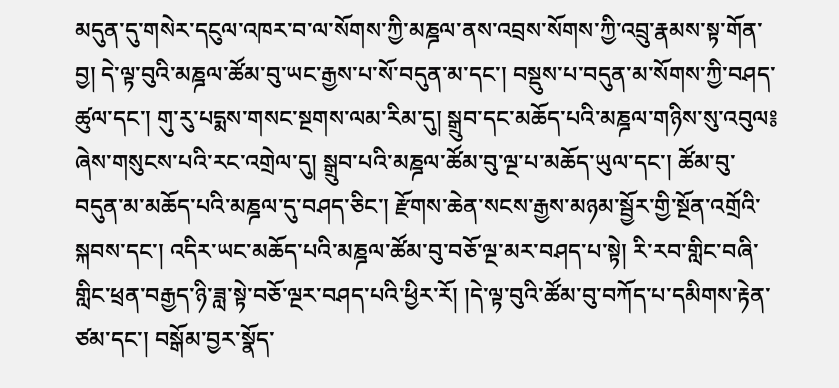མདུན་དུ་གསེར་དངུལ་འཁར་བ་ལ་སོགས་ཀྱི་མཎྜལ་ནས་འབྲས་སོགས་ཀྱི་འབྲུ་རྣམས་སྟ་གོན་བྱ། དེ་ལྟ་བུའི་མཎྜལ་ཚོམ་བུ་ཡང་རྒྱས་པ་སོ་བདུན་མ་དང་། བསྡུས་པ་བདུན་མ་སོགས་ཀྱི་བཤད་ཚུལ་དང་། གུ་རུ་པདྨས་གསང་སྔགས་ལམ་རིམ་དུ། སྒྲུབ་དང་མཆོད་པའི་མཎྜལ་གཉིས་སུ་འབུལ༔ ཞེས་གསུངས་པའི་རང་འགྲེལ་དུ། སྒྲུབ་པའི་མཎྜལ་ཚོམ་བུ་ལྔ་པ་མཆོད་ཡུལ་དང་། ཚོམ་བུ་བདུན་མ་མཆོད་པའི་མཎྜལ་དུ་བཤད་ཅིང་། རྫོགས་ཆེན་སངས་རྒྱས་མཉམ་སྦྱོར་གྱི་སྔོན་འགྲོའི་སྐབས་དང་། འདིར་ཡང་མཆོད་པའི་མཎྜལ་ཚོམ་བུ་བཅོ་ལྔ་མར་བཤད་པ་སྟེ། རི་རབ་གླིང་བཞི་གླིང་ཕྲན་བརྒྱད་ཉི་ཟླ་སྟེ་བཅོ་ལྔར་བཤད་པའི་ཕྱིར་རོ། །དེ་ལྟ་བུའི་ཚོམ་བུ་བཀོད་པ་དམིགས་རྟེན་ཙམ་དང་། བསྒོམ་བྱར་སྣོད་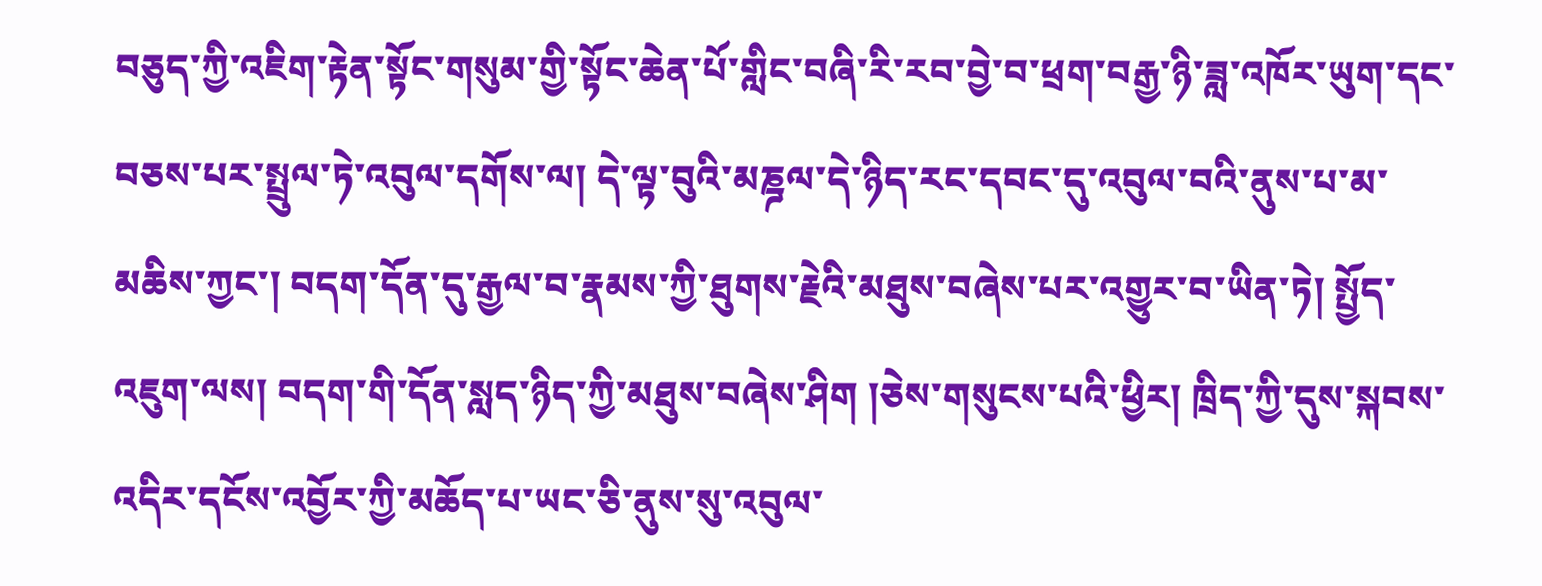བཅུད་ཀྱི་འཇིག་རྟེན་སྟོང་གསུམ་གྱི་སྟོང་ཆེན་པོ་གླིང་བཞི་རི་རབ་བྱེ་བ་ཕྲག་བརྒྱ་ཉི་ཟླ་འཁོར་ཡུག་དང་བཅས་པར་སྤྲུལ་ཏེ་འབུལ་དགོས་ལ། དེ་ལྟ་བུའི་མཎྜལ་དེ་ཉིད་རང་དབང་དུ་འབུལ་བའི་ནུས་པ་མ་མཆིས་ཀྱང་། བདག་དོན་དུ་རྒྱལ་བ་རྣམས་ཀྱི་ཐུགས་རྗེའི་མཐུས་བཞེས་པར་འགྱུར་བ་ཡིན་ཏེ། སྤྱོད་འཇུག་ལས། བདག་གི་དོན་སླད་ཉིད་ཀྱི་མཐུས་བཞེས་ཤིག །ཅེས་གསུངས་པའི་ཕྱིར། ཁྲིད་ཀྱི་དུས་སྐབས་འདིར་དངོས་འབྱོར་ཀྱི་མཆོད་པ་ཡང་ཅི་ནུས་སུ་འབུལ་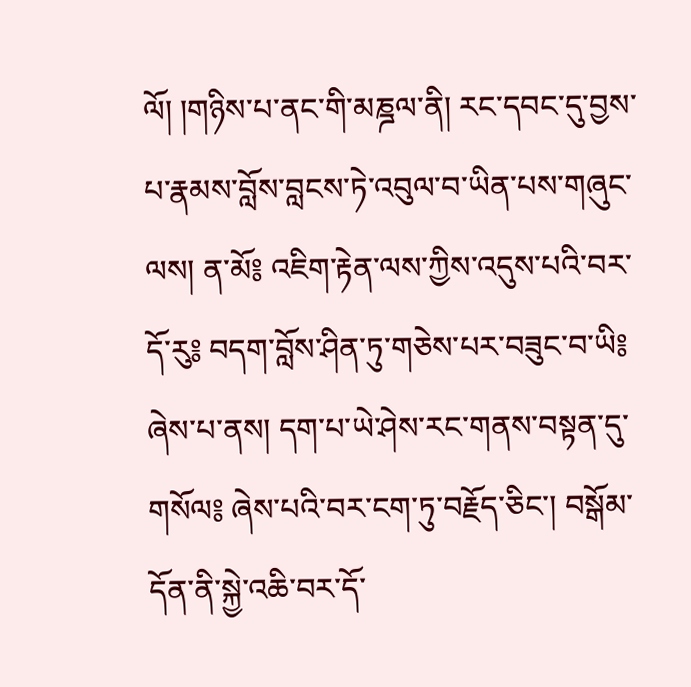ལོ། །གཉིས་པ་ནང་གི་མཎྜལ་ནི། རང་དབང་དུ་བྱས་པ་རྣམས་བློས་བླངས་ཏེ་འབུལ་བ་ཡིན་པས་གཞུང་ལས། ན་མོ༔ འཇིག་རྟེན་ལས་ཀྱིས་འདུས་པའི་བར་དོ་རུ༔ བདག་བློས་ཤིན་ཏུ་གཅེས་པར་བཟུང་བ་ཡི༔ ཞེས་པ་ནས། དག་པ་ཡེ་ཤེས་རང་གནས་བསྟན་དུ་གསོལ༔ ཞེས་པའི་བར་ངག་ཏུ་བརྗོད་ཅིང་། བསྒོམ་དོན་ནི་སྐྱེ་འཆི་བར་དོ་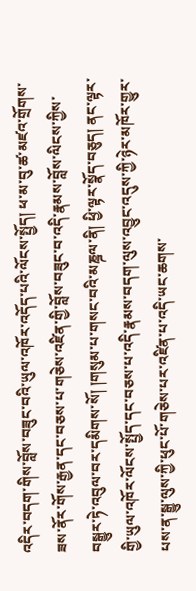འདིར་བདག་གིས་བློས་བཟུང་བའི་ཡུལ་འཁོར་འདོད་པའི་ལོངས་སྤྱོད། ཕ་མ་བུ་ཚ་མཛའ་གྲོགས་ཟས་ནོར་གོས་རྒྱན་དང་བཅས་པ་གཅེས་འཛིན་གྱི་བློས་བཟུང་བ་འདི་རྣམས་བློས་ལིངས་ཀྱིས་བསྒྱུར་ཏེ་འབུལ་བར་དམིགས་སོ། །གསུམ་པ་གསང་བའི་མཎྜལ་ནི། ཕྱི་ལྟར་སྣོད་བཅུད། ནང་ལྟར་གྱི་ཡུལ་འཁོར་ལོངས་སྤྱོད་དང་བཅས་པ་འདི་རྣམས་བདག་ལུས་འབྱུང་འདུས་ཀྱི་ཉེར་མཁོར་གྱུར་པས་ན་སྒྱུ་ལུས་ཀྱི་ཕུང་པོ་གཅེས་པར་འཛིན་པ་འདི་ཡང་ཆགས་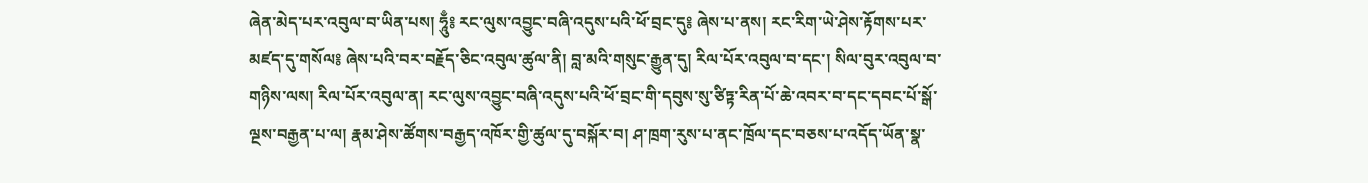ཞེན་མེད་པར་འབུལ་བ་ཡིན་པས། ཧཱུྃ༔ རང་ལུས་འབྱུང་བཞི་འདུས་པའི་ཕོ་བྲང་དུ༔ ཞེས་པ་ནས། རང་རིག་ཡེ་ཤེས་རྟོགས་པར་མཛད་དུ་གསོལ༔ ཞེས་པའི་བར་བརྗོད་ཅིང་འབུལ་ཚུལ་ནི། བླ་མའི་གསུང་རྒྱུན་དུ། རིལ་པོར་འབུལ་བ་དང་། སིལ་བུར་འབུལ་བ་གཉིས་ལས། རིལ་པོར་འབུལ་ན། རང་ལུས་འབྱུང་བཞི་འདུས་པའི་ཕོ་བྲང་གི་དབུས་སུ་ཙིཏྟ་རིན་པོ་ཆེ་འབར་བ་དང་དབང་པོ་སྒོ་ལྔས་བརྒྱན་པ་ལ། རྣམ་ཤེས་ཚོགས་བརྒྱད་འཁོར་གྱི་ཚུལ་དུ་བསྐོར་བ། ཤ་ཁྲག་རུས་པ་ནང་ཁྲོལ་དང་བཅས་པ་འདོད་ཡོན་སྣ་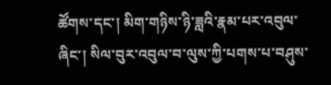ཚོགས་དང་། མིག་གཉིས་ཉི་ཟླའི་རྣམ་པར་འབུལ་ཞིང་། སིལ་བུར་འབུལ་བ་ལུས་ཀྱི་པགས་པ་བཤུས་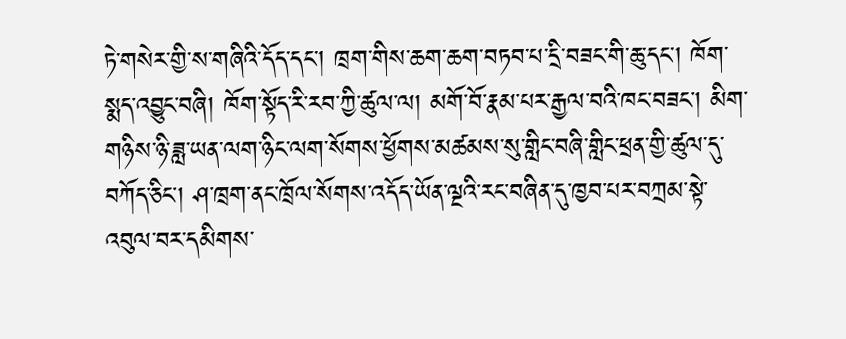ཏེ་གསེར་གྱི་ས་གཞིའི་དོད་དང་། ཁྲག་གིས་ཆག་ཆག་བཏབ་པ་དྲི་བཟང་གི་ཆུ་དང་། ཁོག་སྨད་འབྱུང་བཞི། ཁོག་སྟོད་རི་རབ་ཀྱི་ཚུལ་ལ། མགོ་བོ་རྣམ་པར་རྒྱལ་བའི་ཁང་བཟང་། མིག་གཉིས་ཉི་ཟླ་ཡན་ལག་ཉིང་ལག་སོགས་ཕྱོགས་མཚམས་སུ་གླིང་བཞི་གླིང་ཕྲན་གྱི་ཚུལ་དུ་བཀོད་ཅིང་། ཤ་ཁྲག་ནང་ཁྲོལ་སོགས་འདོད་ཡོན་ལྔའི་རང་བཞིན་དུ་ཁྱབ་པར་བཀྲམ་སྟེ་འབུལ་བར་དམིགས་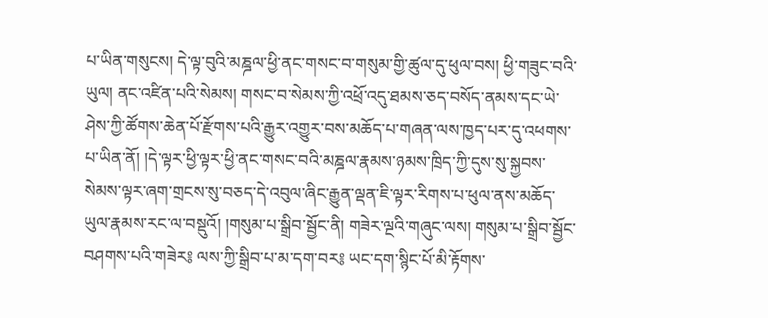པ་ཡིན་གསུངས། དེ་ལྟ་བུའི་མཎྜལ་ཕྱི་ནང་གསང་བ་གསུམ་གྱི་ཚུལ་དུ་ཕུལ་བས། ཕྱི་གཟུང་བའི་ཡུལ། ནང་འཛིན་པའི་སེམས། གསང་བ་སེམས་ཀྱི་འཕྲོ་འདུ་ཐམས་ཅད་བསོད་ནམས་དང་ཡེ་ཤེས་ཀྱི་ཚོགས་ཆེན་པོ་རྫོགས་པའི་རྒྱུར་འགྱུར་བས་མཆོད་པ་གཞན་ལས་ཁྱད་པར་དུ་འཕགས་པ་ཡིན་ནོ། །དེ་ལྟར་ཕྱི་ལྟར་ཕྱི་ནང་གསང་བའི་མཎྜལ་རྣམས་ཉམས་ཁྲིད་ཀྱི་དུས་སུ་སྐྱབས་སེམས་ལྟར་ཞག་གྲངས་སུ་བཅད་དེ་འབུལ་ཞིང་རྒྱུན་ལྡན་ཇི་ལྟར་རིགས་པ་ཕུལ་ནས་མཆོད་ཡུལ་རྣམས་རང་ལ་བསྡུའོ། །གསུམ་པ་སྒྲིབ་སྦྱོང་ནི། གཟེར་ལྔའི་གཞུང་ལས། གསུམ་པ་སྒྲིབ་སྦྱོང་བཤགས་པའི་གཟེར༔ ལས་ཀྱི་སྒྲིབ་པ་མ་དག་བར༔ ཡང་དག་སྙིང་པོ་མི་རྟོགས་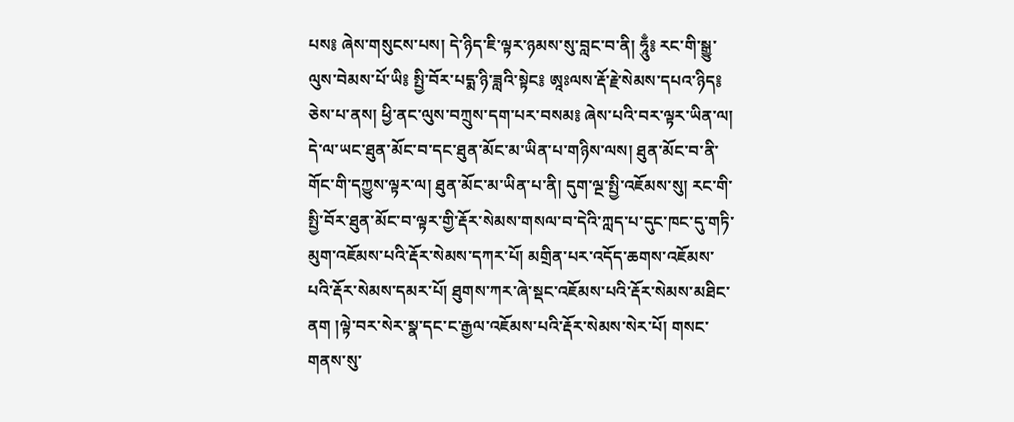པས༔ ཞེས་གསུངས་པས། དེ་ཉིད་ཇི་ལྟར་ཉམས་སུ་བླང་བ་ནི། ཧཱུྃ༔ རང་གི་སྒྱུ་ལུས་བེམས་པོ་ཡི༔ སྤྱི་བོར་པདྨ་ཉི་ཟླའི་སྟེང༔ ཨཱཿལས་རྡོ་རྗེ་སེམས་དཔའ་ཉིད༔ ཅེས་པ་ནས། ཕྱི་ནང་ལུས་བཀྲུས་དག་པར་བསམ༔ ཞེས་པའི་བར་ལྟར་ཡིན་ལ། དེ་ལ་ཡང་ཐུན་མོང་བ་དང་ཐུན་མོང་མ་ཡིན་པ་གཉིས་ལས། ཐུན་མོང་བ་ནི་གོང་གི་དཀྱུས་ལྟར་ལ། ཐུན་མོང་མ་ཡིན་པ་ནི། དུག་ལྔ་སྤྱི་འཇོམས་སུ། རང་གི་སྤྱི་བོར་ཐུན་མོང་བ་ལྟར་གྱི་རྡོར་སེམས་གསལ་བ་དེའི་ཀླད་པ་དུང་ཁང་དུ་གཏི་མུག་འཇོམས་པའི་རྡོར་སེམས་དཀར་པོ། མགྲིན་པར་འདོད་ཆགས་འཇོམས་པའི་རྡོར་སེམས་དམར་པོ། ཐུགས་ཀར་ཞེ་སྡང་འཇོམས་པའི་རྡོར་སེམས་མཐིང་ནག །ལྟེ་བར་སེར་སྣ་དང་ང་རྒྱལ་འཇོམས་པའི་རྡོར་སེམས་སེར་པོ། གསང་གནས་སུ་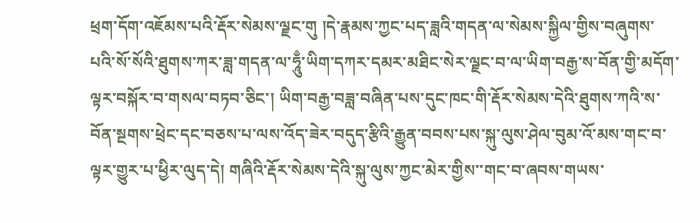ཕྲག་དོག་འཇོམས་པའི་རྡོར་སེམས་ལྗང་གུ །དེ་རྣམས་ཀྱང་པད་ཟླའི་གདན་ལ་སེམས་སྐྱིལ་གྱིས་བཞུགས་པའི་སོ་སོའི་ཐུགས་ཀར་ཟླ་གདན་ལ་ཧཱུྃ་ཡིག་དཀར་དམར་མཐིང་སེར་ལྗང་བ་ལ་ཡིག་བརྒྱ་ས་བོན་གྱི་མདོག་ལྟར་བསྐོར་བ་གསལ་བཏབ་ཅིང་། ཡིག་བརྒྱ་བཟླ་བཞིན་པས་དུང་ཁང་གི་རྡོར་སེམས་དེའི་ཐུགས་ཀའི་ས་བོན་སྔགས་ཕྲེང་དང་བཅས་པ་ལས་འོད་ཟེར་བདུད་རྩིའི་རྒྱུན་བབས་པས་སྐུ་ལུས་ཤེལ་བུམ་འོ་མས་གང་བ་ལྟར་གྱུར་པ་ཕྱིར་ལུད་དེ། གཞིའི་རྡོར་སེམས་དེའི་སྐུ་ལུས་ཀྱང་མེར་གྱིས་་གང་བ་ཞབས་གཡས་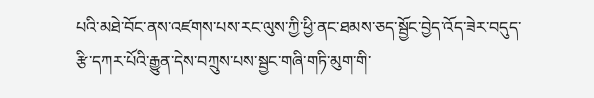པའི་མཐེ་བོང་ནས་འཛགས་པས་རང་ལུས་ཀྱི་ཕྱི་ནང་ཐམས་ཅད་སྦྱོང་བྱེད་འོད་ཟེར་བདུད་རྩི་དཀར་པོའི་རྒྱུན་དེས་བཀྲུས་པས་སྦྱང་གཞི་གཏི་མུག་གི་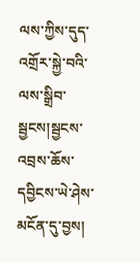ལས་ཀྱིས་དུད་འགྲོར་སྐྱེ་བའི་ལས་སྒྲིབ་སྦྱངས།སྦྱངས་འབྲས་ཆོས་དབྱིངས་ཡེ་ཤེས་མངོན་དུ་བྱས།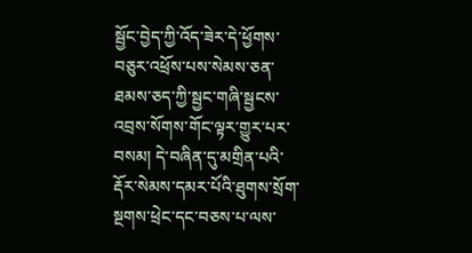སྦྱོང་བྱེད་ཀྱི་འོད་ཟེར་དེ་ཕྱོགས་བཅུར་འཕྲོས་པས་སེམས་ཅན་ཐམས་ཅད་ཀྱི་སྦྱང་གཞི་སྦྱངས་འབྲས་སོགས་གོང་ལྟར་གྱུར་པར་བསམ། དེ་བཞིན་དུ་མགྲིན་པའི་རྡོར་སེམས་དམར་པོའི་ཐུགས་སྲོག་སྔགས་ཕྲེང་དང་བཅས་པ་ལས་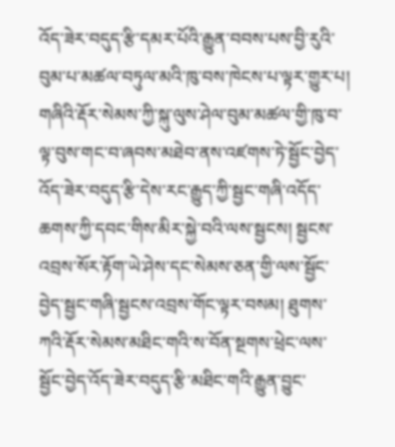འོད་ཟེར་བདུད་རྩི་དམར་པོའི་རྒྱུན་བབས་པས་བྱི་རུའི་བུམ་པ་མཚལ་བཏུལ་མའི་ཁུ་བས་ཁེངས་པ་ལྟར་གྱུར་པ། གཞིའི་རྡོར་སེམས་ཀྱི་སྐུ་ལུས་ཤེལ་བུམ་མཚལ་གྱི་ཁུ་བ་ལྟ་བུས་གང་བ་ཞབས་མཐེབ་ནས་འཛགས་ཏེ་སྦྱོང་བྱེད་འོད་ཟེར་བདུད་རྩི་དེས་རང་རྒྱུད་ཀྱི་སྦྱང་གཞི་འདོད་ཆགས་ཀྱི་དབང་གིས་མིར་སྐྱེ་བའི་ལས་སྦྱངས། སྦྱངས་འབྲས་སོར་རྟོག་ཡེ་ཤེས་དང་སེམས་ཅན་གྱི་ལས་སྦྱོང་བྱེད་སྦྱང་གཞི་སྦྱངས་འབྲས་གོང་ལྟར་བསམ། ཐུགས་ཀའི་རྡོར་སེམས་མཐིང་གའི་ས་བོན་སྔགས་ཕྲེང་ལས་སྦྱོང་བྱེད་འོད་ཟེར་བདུད་རྩི་མཐིང་གའི་རྒྱུན་བྱུང་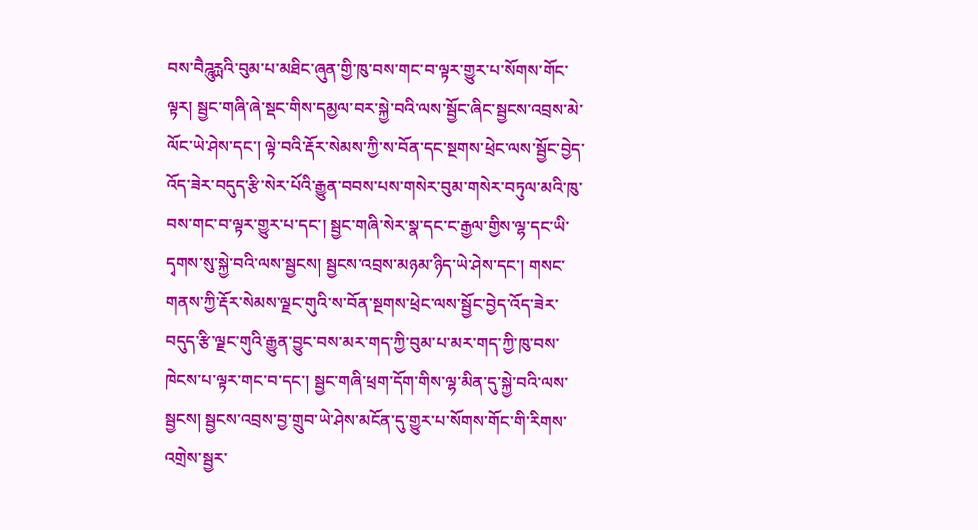བས་བཻཌཱུརྻའི་བུམ་པ་མཐིང་ཞུན་གྱི་ཁུ་བས་གང་བ་ལྟར་གྱུར་པ་སོགས་གོང་ལྟར། སྦྱང་གཞི་ཞེ་སྡང་གིས་དམྱལ་བར་སྐྱེ་བའི་ལས་སྦྱོང་ཞིང་སྦྱངས་འབྲས་མེ་ལོང་ཡེ་ཤེས་དང་། ལྟེ་བའི་རྡོར་སེམས་ཀྱི་ས་བོན་དང་སྔགས་ཕྲེང་ལས་སྦྱོང་བྱེད་འོད་ཟེར་བདུད་རྩི་སེར་པོའི་རྒྱུན་བབས་པས་གསེར་བུམ་གསེར་བཏུལ་མའི་ཁུ་བས་གང་བ་ལྟར་གྱུར་པ་དང་། སྦྱང་གཞི་སེར་སྣ་དང་ང་རྒྱལ་གྱིས་ལྷ་དང་ཡི་དྭགས་སུ་སྐྱེ་བའི་ལས་སྦྱངས། སྦྱངས་འབྲས་མཉམ་ཉིད་ཡེ་ཤེས་དང་། གསང་གནས་ཀྱི་རྡོར་སེམས་ལྗང་གུའི་ས་བོན་སྔགས་ཕྲེང་ལས་སྦྱོང་བྱེད་འོད་ཟེར་བདུད་རྩི་ལྗང་གུའི་རྒྱུན་བྱུང་བས་མར་གད་ཀྱི་བུམ་པ་མར་གད་ཀྱི་ཁུ་བས་ཁེངས་པ་ལྟར་གང་བ་དང་། སྦྱང་གཞི་ཕྲག་དོག་གིས་ལྷ་མིན་དུ་སྐྱེ་བའི་ལས་སྦྱངས། སྦྱངས་འབྲས་བྱ་གྲུབ་ཡེ་ཤེས་མངོན་དུ་གྱུར་པ་སོགས་གོང་གི་རིགས་འགྲེས་སྦྱར་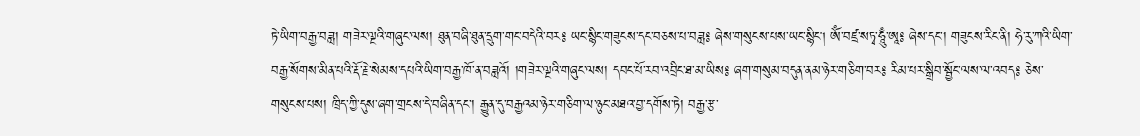ཏེ་ཡིག་བརྒྱ་བཟླ། གཟེར་ལྔའི་གཞུང་ལས། ཐུན་བཞི་ཐུན་དྲུག་གང་བདེའི་བར༔ ཡང་སྙིང་གཟུངས་དང་བཅས་པ་བཟླ༔ ཞེས་གསུངས་པས་ཡང་སྙིང། ཨོཾ་བཛྲ་སཏྭ་ཧཱུྃ་ཨཱ༔ ཞེས་དང་། གཟུངས་རིང་ནི། ཧེ་རུ་ཀའི་ཡིག་བརྒྱ་སོགས་མིན་པའི་རྡོ་རྗེ་སེམས་དཔའི་ཡིག་བརྒྱ་ཁོ་ན་བཟླའོ། །གཟེར་ལྔའི་གཞུང་ལས། དབང་པོ་རབ་འབྲིང་ཐ་མ་ཡིས༔ ཞག་གསུམ་བདུན་ནམ་ཉེར་གཅིག་བར༔ རིམ་པར་སྒྲིབ་སྦྱོང་ལས་ལ་འབད༔ ཅེས་གསུངས་པས། ཁྲིད་ཀྱི་དུས་ཞག་གྲངས་དེ་བཞིན་དང་། རྒྱུན་དུ་བརྒྱའམ་ཉེར་གཅིག་ལ་ཉུང་མཐའ་བྱ་དགོས་ཏེ། བརྒྱ་རྩ་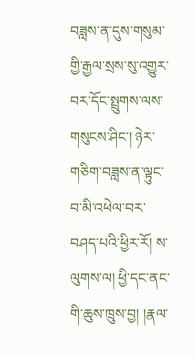བཟླས་ན་དུས་གསུམ་གྱི་རྒྱལ་སྲས་སུ་འགྱུར་བར་དོང་སྤྲུགས་ལས་གསུངས་ཤིང་། ཉེར་གཅིག་བཟླས་ན་ལྟུང་བ་མི་འཕེལ་བར་བཤད་པའི་ཕྱིར་རོ། ས་ལུགས་ལ། ཕྱི་དང་ནང་གི་ཆུས་ཁྲུས་བྱ། །རྣལ་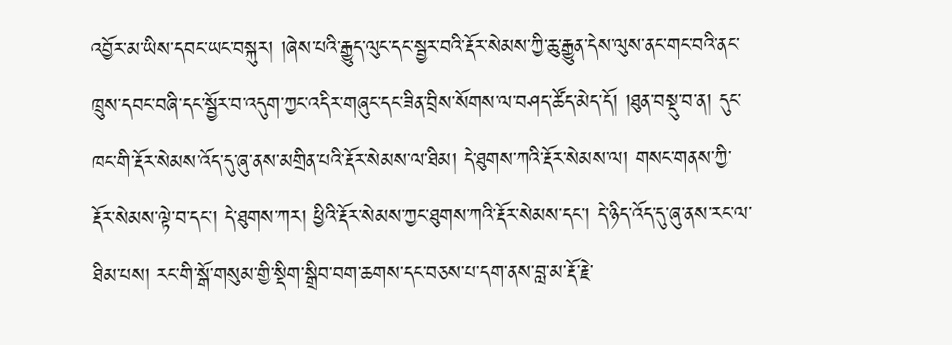འབྱོར་མ་ཡིས་དབང་ཡང་བསྐུར། །ཞེས་པའི་རྒྱུད་ལུང་དང་སྦྱར་བའི་རྡོར་སེམས་ཀྱི་ཆུ་རྒྱུན་དེས་ལུས་ནང་གང་བའི་ནང་ཁྲུས་དབང་བཞི་དང་སྦྱོར་བ་འདུག་ཀྱང་འདིར་གཞུང་དང་ཟིན་བྲིས་སོགས་ལ་བཤད་ཚོད་མེད་དོ། །ཐུན་བསྡུ་བ་ན། དུང་ཁང་གི་རྡོར་སེམས་འོད་དུ་ཞུ་ནས་མགྲིན་པའི་རྡོར་སེམས་ལ་ཐིམ། དེ་ཐུགས་ཀའི་རྡོར་སེམས་ལ། གསང་གནས་ཀྱི་རྡོར་སེམས་ལྟེ་བ་དང་། དེ་ཐུགས་ཀར། ཕྱིའི་རྡོར་སེམས་ཀྱང་ཐུགས་ཀའི་རྡོར་སེམས་དང་། དེ་ཉིད་འོད་དུ་ཞུ་ནས་རང་ལ་ཐིམ་པས། རང་གི་སྒོ་གསུམ་གྱི་སྡིག་སྒྲིབ་བག་ཆགས་དང་བཅས་པ་དག་ནས་བླ་མ་རྡོ་རྗེ་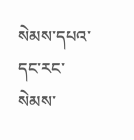སེམས་དཔའ་དང་རང་སེམས་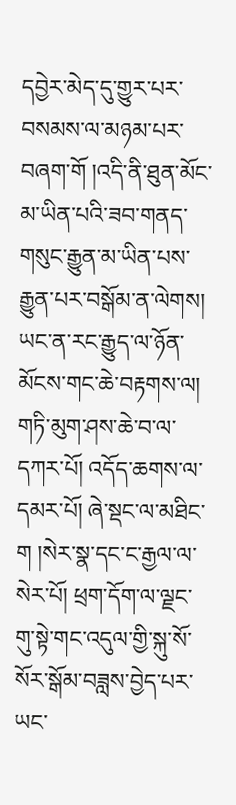དབྱེར་མེད་དུ་གྱུར་པར་བསམས་ལ་མཉམ་པར་བཞག་གོ །འདི་ནི་ཐུན་མོང་མ་ཡིན་པའི་ཟབ་གནད་གསུང་རྒྱུན་མ་ཡིན་པས་རྒྱུན་པར་བསྒོམ་ན་ལེགས། ཡང་ན་རང་རྒྱུད་ལ་ཉོན་མོངས་གང་ཆེ་བརྟགས་ལ། གཏི་མུག་ཤས་ཆེ་བ་ལ་དཀར་པོ། འདོད་ཆགས་ལ་དམར་པོ། ཞེ་སྡང་ལ་མཐིང་ག །སེར་སྣ་དང་ང་རྒྱལ་ལ་སེར་པོ། ཕྲག་དོག་ལ་ལྗང་གུ་སྟེ་གང་འདུལ་གྱི་སྐུ་སོ་སོར་སྒོམ་བཟླས་བྱེད་པར་ཡང་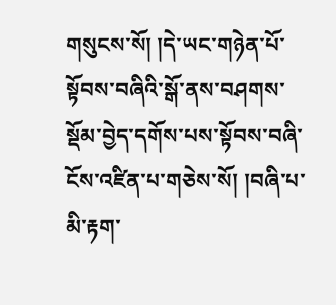གསུངས་སོ། །དེ་ཡང་གཉེན་པོ་སྟོབས་བཞིའི་སྒོ་ནས་བཤགས་སྡོམ་བྱེད་དགོས་པས་སྟོབས་བཞི་ངོས་འཛིན་པ་གཅེས་སོ། །བཞི་པ་མི་རྟག་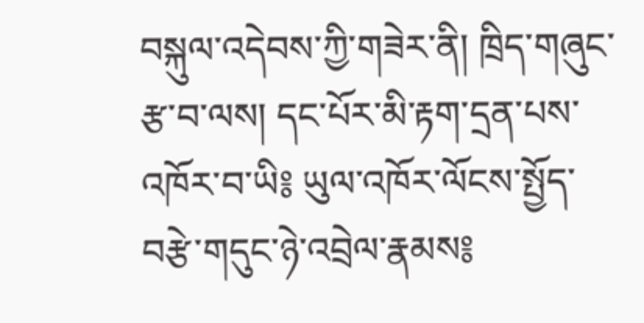བསྐུལ་འདེབས་ཀྱི་གཟེར་ནི། ཁྲིད་གཞུང་རྩ་བ་ལས། དང་པོར་མི་རྟག་དྲན་པས་འཁོར་བ་ཡི༔ ཡུལ་འཁོར་ལོངས་སྤྱོད་བརྩེ་གདུང་ཉེ་འབྲེལ་རྣམས༔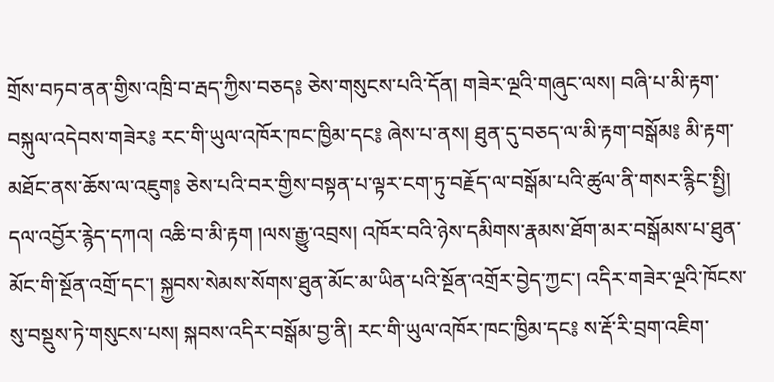གྲོས་བཏབ་ནན་གྱིས་འཁྲི་བ་རྦད་ཀྱིས་བཅད༔ ཅེས་གསུངས་པའི་དོན། གཟེར་ལྔའི་གཞུང་ལས། བཞི་པ་མི་རྟག་བསྐུལ་འདེབས་གཟེར༔ རང་གི་ཡུལ་འཁོར་ཁང་ཁྱིམ་དང༔ ཞེས་པ་ནས། ཐུན་དུ་བཅད་ལ་མི་རྟག་བསྒོམ༔ མི་རྟག་མཐོང་ནས་ཆོས་ལ་འཇུག༔ ཅེས་པའི་བར་གྱིས་བསྟན་པ་ལྟར་ངག་ཏུ་བརྗོད་ལ་བསྒོམ་པའི་ཚུལ་ནི་གསར་རྙིང་སྤྱི། དལ་འབྱོར་རྙེད་དཀའ། འཆི་བ་མི་རྟག །ལས་རྒྱུ་འབྲས། འཁོར་བའི་ཉེས་དམིགས་རྣམས་ཐོག་མར་བསྒོམས་པ་ཐུན་མོང་གི་སྔོན་འགྲོ་དང་། སྐྱབས་སེམས་སོགས་ཐུན་མོང་མ་ཡིན་པའི་སྔོན་འགྲོར་བྱེད་ཀྱང་། འདིར་གཟེར་ལྔའི་ཁོངས་སུ་བསྡུས་ཏེ་གསུངས་པས། སྐབས་འདིར་བསྒོམ་བྱ་ནི། རང་གི་ཡུལ་འཁོར་ཁང་ཁྱིམ་དང༔ ས་རྡོ་རི་བྲག་འཇིག་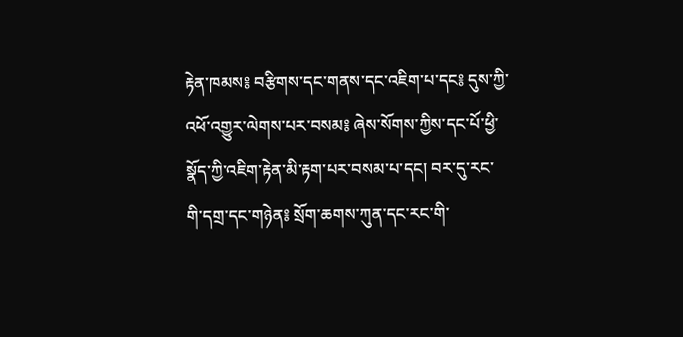རྟེན་ཁམས༔ བརྩིགས་དང་གནས་དང་འཇིག་པ་དང༔ དུས་ཀྱི་འཕོ་འགྱུར་ལེགས་པར་བསམ༔ ཞེས་སོགས་ཀྱིས་དང་པོ་ཕྱི་སྣོད་ཀྱི་འཇིག་རྟེན་མི་རྟག་པར་བསམ་པ་དང། བར་དུ་རང་གི་དགྲ་དང་གཉེན༔ སྲོག་ཆགས་ཀུན་དང་རང་གི་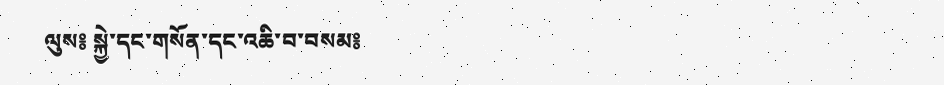ལུས༔ སྐྱེ་དང་གསོན་དང་འཆི་བ་བསམ༔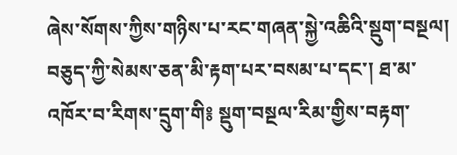ཞེས་སོགས་ཀྱིས་གཉིས་པ་རང་གཞན་སྐྱེ་འཆིའི་སྡུག་བསྔལ། བཅུད་ཀྱི་སེམས་ཅན་མི་རྟག་པར་བསམ་པ་དང་། ཐ་མ་འཁོར་བ་རིགས་དྲུག་གི༔ སྡུག་བསྔལ་རིམ་གྱིས་བརྟག་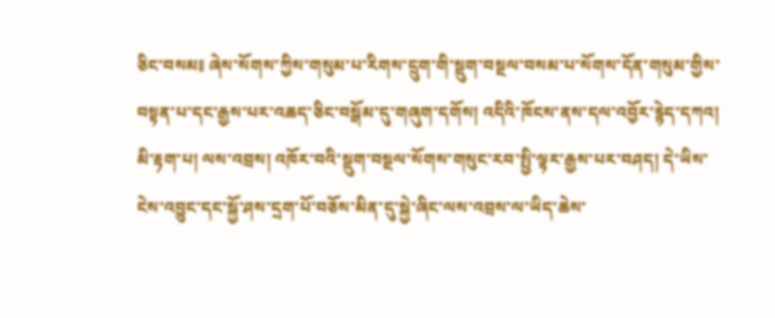ཅིང་བསམ༔ ཞེས་སོགས་ཀྱིས་གསུམ་པ་རིགས་དྲུག་གི་སྡུག་བསྔལ་བསམ་པ་སོགས་དོན་གསུམ་གྱིས་བསྟན་པ་དང་རྒྱས་པར་འཆད་ཅིང་བསྒོམ་དུ་གཞུག་དགོས། འདིའི་ཁོངས་ནས་དལ་འབྱོར་རྙེད་དཀའ། མི་རྟག་པ། ལས་འབྲས། འཁོར་བའི་སྡུག་བསྔལ་སོགས་གསུང་རབ་སྤྱི་ལྟར་རྒྱས་པར་བཤད། དེ་ཡིས་ངེས་འབྱུང་དང་སྐྱོ་ཤས་དྲག་པོ་བཅོས་མིན་དུ་སྐྱེ་ཞིང་ལས་འབྲས་ལ་ཡིད་ཆེས་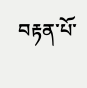བརྟན་པོ་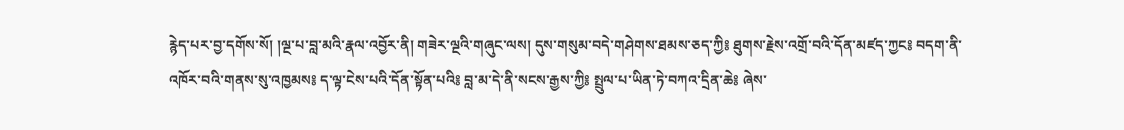རྙེད་པར་བྱ་དགོས་སོ། །ལྔ་པ་བླ་མའི་རྣལ་འབྱོར་ནི། གཟེར་ལྔའི་གཞུང་ལས། དུས་གསུམ་བདེ་གཤེགས་ཐམས་ཅད་ཀྱི༔ ཐུགས་རྗེས་འགྲོ་བའི་དོན་མཛད་ཀྱང༔ བདག་ནི་འཁོར་བའི་གནས་སུ་འཁྱམས༔ ད་ལྟ་ངེས་པའི་དོན་སྟོན་པའི༔ བླ་མ་དེ་ནི་སངས་རྒྱས་ཀྱི༔ སྤྲུལ་པ་ཡིན་ཏེ་བཀའ་དྲིན་ཆེ༔ ཞེས་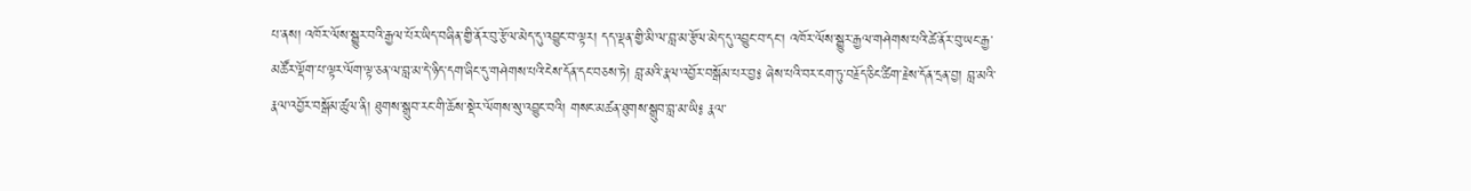པ་ནས། འཁོར་ལོས་སྒྱུར་བའི་རྒྱལ་པོར་ཡིད་བཞིན་གྱི་ནོར་བུ་རྩོལ་མེད་དུ་འབྱུང་བ་ལྟར། དད་ལྡན་གྱི་མི་ལ་བླ་མ་རྩོལ་མེད་དུ་འབྱུང་བ་དང་། འཁོར་ལོས་སྒྱུར་རྒྱལ་གཤེགས་པའི་ཚེ་ནོར་བུ་ཡང་རྒྱ་མཚོར་ལྡོག་པ་ལྟར་ལོག་ལྟ་ཅན་ལ་བླ་མ་དེ་ཉིད་དག་ཞིང་དུ་གཤེགས་པའི་ངེས་དོན་དང་བཅས་ཏེ། བླ་མའི་རྣལ་འབྱོར་བསྒོམ་པར་བྱ༔ ཞེས་པའི་བར་ངག་ཏུ་བརྗོད་ཅིང་ཚིག་རྗེས་དོན་དྲན་བྱ། བླ་མའི་རྣལ་འབྱོར་བསྒོམ་ཚུལ་ནི། ཐུགས་སྒྲུབ་རང་གི་ཆོས་སྡེར་ལོགས་སུ་འབྱུང་བའི། གསང་མཚན་ཐུགས་སྒྲུབ་བླ་མ་ཡི༔ རྣལ་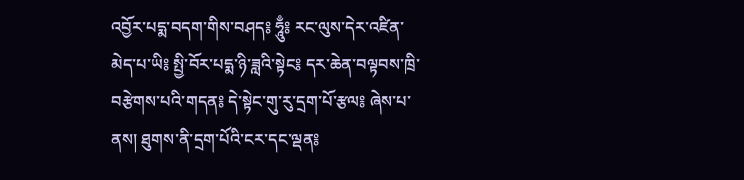འབྱོར་པདྨ་བདག་གིས་བཤད༔ ཧཱུྃ༔ རང་ལུས་དེར་འཛིན་མེད་པ་ཡི༔ སྤྱི་བོར་པདྨ་ཉི་ཟླའི་སྟེང༔ དར་ཆེན་བལྟབས་ཁྲི་བརྩེགས་པའི་གདན༔ དེ་སྟེང་གུ་རུ་དྲག་པོ་རྩལ༔ ཞེས་པ་ནས། ཐུགས་ནི་དྲག་པོའི་ངར་དང་ལྡན༔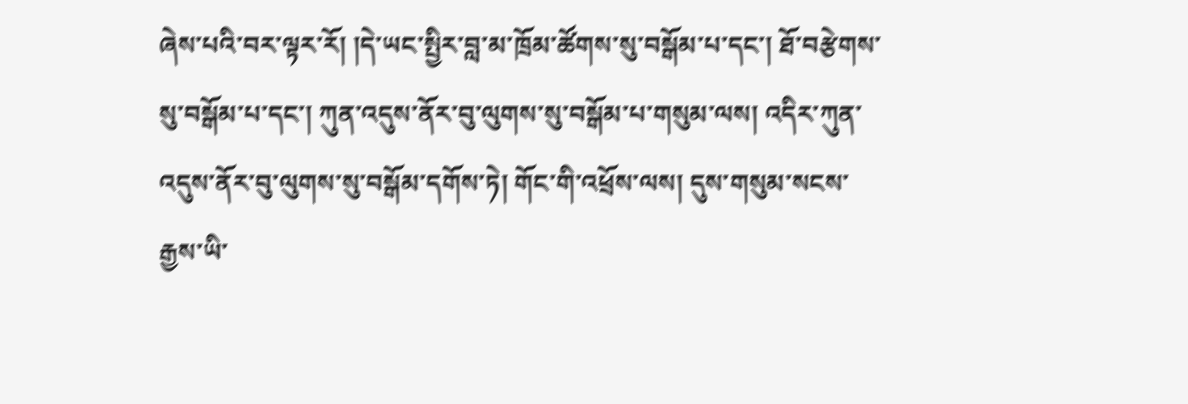ཞེས་པའི་བར་ལྟར་རོ། །དེ་ཡང་སྤྱིར་བླ་མ་ཁྲོམ་ཚོགས་སུ་བསྒོམ་པ་དང་། ཐོ་བརྩེགས་སུ་བསྒོམ་པ་དང་། ཀུན་འདུས་ནོར་བུ་ལུགས་སུ་བསྒོམ་པ་གསུམ་ལས། འདིར་ཀུན་འདུས་ནོར་བུ་ལུགས་སུ་བསྒོམ་དགོས་ཏེ། གོང་གི་འཕྲོས་ལས། དུས་གསུམ་སངས་རྒྱས་ཡི་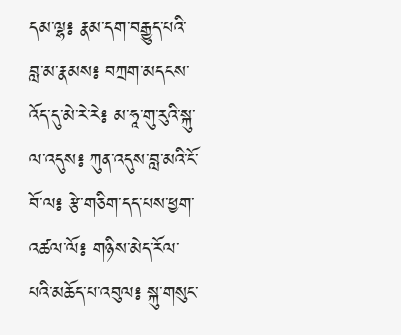དམ་ལྷ༔ རྣམ་དག་བརྒྱུད་པའི་བླ་མ་རྣམས༔ བཀྲག་མདངས་འོད་དུ་མེ་རེ་རེ༔ མ་ཧཱ་གུ་རུའི་སྐུ་ལ་འདུས༔ ཀུན་འདུས་བླ་མའི་ངོ་བོ་ལ༔ རྩེ་གཅིག་དད་པས་ཕྱག་འཚལ་ལོ༔ གཉིས་མེད་རོལ་པའི་མཆོད་པ་འབུལ༔ སྐུ་གསུང་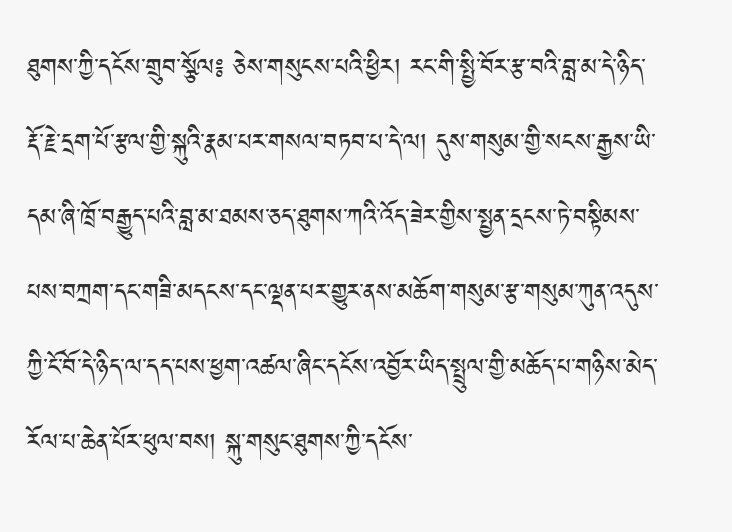ཐུགས་ཀྱི་དངོས་གྲུབ་སྩོལ༔ ཅེས་གསུངས་པའི་ཕྱིར། རང་གི་སྤྱི་བོར་རྩ་བའི་བླ་མ་དེ་ཉིད་རྡོ་རྗེ་དྲག་པོ་རྩལ་གྱི་སྐུའི་རྣམ་པར་གསལ་བཏབ་པ་དེ་ལ། དུས་གསུམ་གྱི་སངས་རྒྱས་ཡི་དམ་ཞི་ཁྲོ་བརྒྱུད་པའི་བླ་མ་ཐམས་ཅད་ཐུགས་ཀའི་འོད་ཟེར་གྱིས་སྤྱན་དྲངས་ཏེ་བསྟིམས་པས་བཀྲག་དང་གཟི་མདངས་དང་ལྡན་པར་གྱུར་ནས་མཆོག་གསུམ་རྩ་གསུམ་ཀུན་འདུས་ཀྱི་ངོ་བོ་དེ་ཉིད་ལ་དད་པས་ཕྱག་འཚལ་ཞིང་དངོས་འབྱོར་ཡིད་སྤྲུལ་གྱི་མཆོད་པ་གཉིས་མེད་རོལ་པ་ཆེན་པོར་ཕུལ་བས། སྐུ་གསུང་ཐུགས་ཀྱི་དངོས་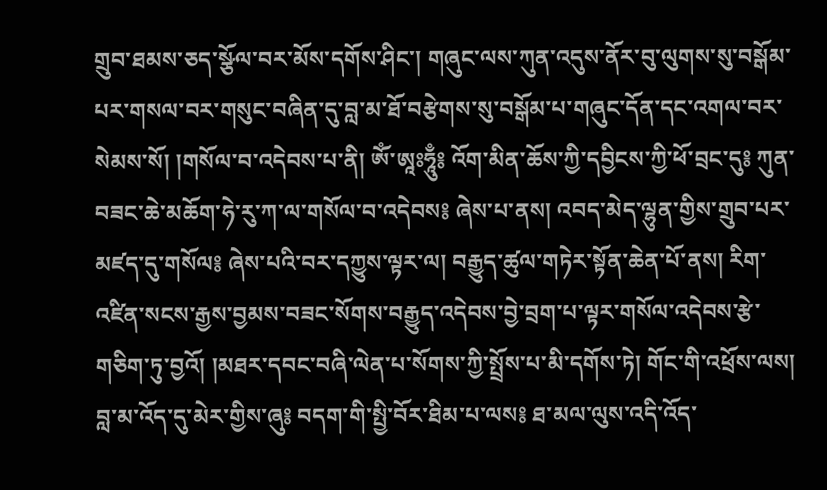གྲུབ་ཐམས་ཅད་སྩོལ་བར་མོས་དགོས་ཤིང་། གཞུང་ལས་ཀུན་འདུས་ནོར་བུ་ལུགས་སུ་བསྒོམ་པར་གསལ་བར་གསུང་བཞིན་དུ་བླ་མ་ཐོ་བརྩེགས་སུ་བསྒོམ་པ་གཞུང་དོན་དང་འགལ་བར་སེམས་སོ། །གསོལ་བ་འདེབས་པ་ནི། ཨོཾ་ཨཱཿཧཱུྃ༔ འོག་མིན་ཆོས་ཀྱི་དབྱིངས་ཀྱི་ཕོ་བྲང་དུ༔ ཀུན་བཟང་ཆེ་མཆོག་ཧེ་རུ་ཀ་ལ་གསོལ་བ་འདེབས༔ ཞེས་པ་ནས། འབད་མེད་ལྷུན་གྱིས་གྲུབ་པར་མཛད་དུ་གསོལ༔ ཞེས་པའི་བར་དཀྱུས་ལྟར་ལ། བརྒྱུད་ཚུལ་གཏེར་སྟོན་ཆེན་པོ་ནས། རིག་འཛིན་སངས་རྒྱས་བྱམས་བཟང་སོགས་བརྒྱུད་འདེབས་བྱེ་བྲག་པ་ལྟར་གསོལ་འདེབས་རྩེ་གཅིག་ཏུ་བྱའོ། །མཐར་དབང་བཞི་ལེན་པ་སོགས་ཀྱི་སྤྲོས་པ་མི་དགོས་ཏེ། གོང་གི་འཕྲོས་ལས། བླ་མ་འོད་དུ་མེར་གྱིས་ཞུ༔ བདག་གི་སྤྱི་བོར་ཐིམ་པ་ལས༔ ཐ་མལ་ལུས་འདི་འོད་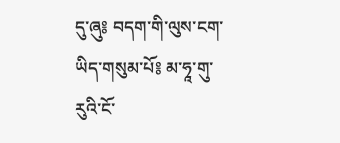དུ་ཞུ༔ བདག་གི་ལུས་ངག་ཡིད་གསུམ་པོ༔ མ་ཧཱ་གུ་རུའི་ངོ་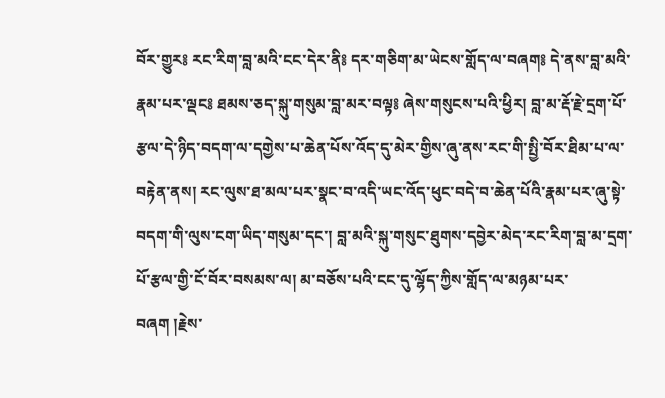བོར་གྱུར༔ རང་རིག་བླ་མའི་ངང་དེར་ནི༔ དར་གཅིག་མ་ཡེངས་གློད་ལ་བཞག༔ དེ་ནས་བླ་མའི་རྣམ་པར་ལྡང༔ ཐམས་ཅད་སྐུ་གསུམ་བླ་མར་བལྟ༔ ཞེས་གསུངས་པའི་ཕྱིར། བླ་མ་རྡོ་རྗེ་དྲག་པོ་རྩལ་དེ་ཉིད་བདག་ལ་དགྱེས་པ་ཆེན་པོས་འོད་དུ་མེར་གྱིས་ཞུ་ནས་རང་གི་སྤྱི་བོར་ཐིམ་པ་ལ་བརྟེན་ནས། རང་ལུས་ཐ་མལ་པར་སྣང་བ་འདི་ཡང་འོད་ཕུང་བདེ་བ་ཆེན་པོའི་རྣམ་པར་ཞུ་སྟེ་བདག་གི་ལུས་ངག་ཡིད་གསུམ་དང་། བླ་མའི་སྐུ་གསུང་ཐུགས་དབྱེར་མེད་རང་རིག་བླ་མ་དྲག་པོ་རྩལ་གྱི་ངོ་བོར་བསམས་ལ། མ་བཅོས་པའི་ངང་དུ་ལྷོད་ཀྱིས་གློད་ལ་མཉམ་པར་བཞག །རྗེས་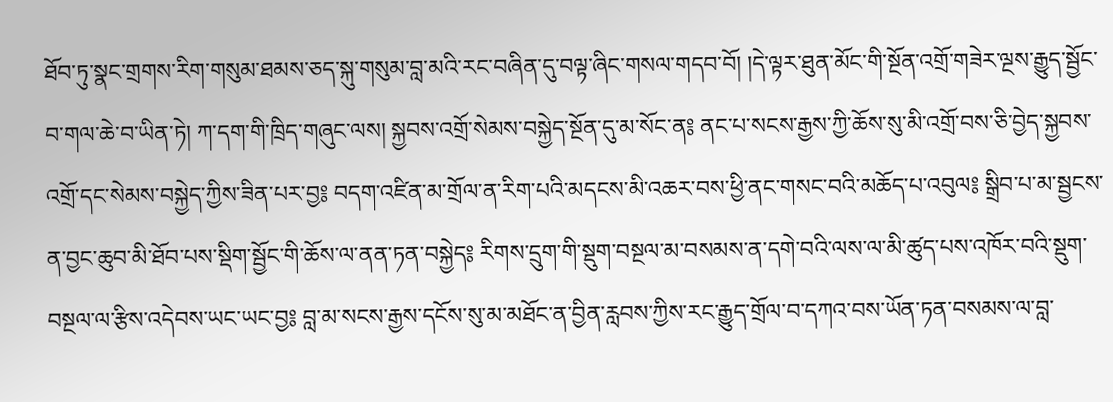ཐོབ་ཏུ་སྣང་གྲགས་རིག་གསུམ་ཐམས་ཅད་སྐུ་གསུམ་བླ་མའི་རང་བཞིན་དུ་བལྟ་ཞིང་གསལ་གདབ་བོ། །དེ་ལྟར་ཐུན་མོང་གི་སྔོན་འགྲོ་གཟེར་ལྔས་རྒྱུད་སྦྱོང་བ་གལ་ཆེ་བ་ཡིན་ཏེ། ཀ་དག་གི་ཁྲིད་གཞུང་ལས། སྐྱབས་འགྲོ་སེམས་བསྐྱེད་སྔོན་དུ་མ་སོང་ན༔ ནང་པ་སངས་རྒྱས་ཀྱི་ཆོས་སུ་མི་འགྲོ་བས་ཅི་བྱེད་སྐྱབས་འགྲོ་དང་སེམས་བསྐྱེད་ཀྱིས་ཟིན་པར་བྱ༔ བདག་འཛིན་མ་གྲོལ་ན་རིག་པའི་མདངས་མི་འཆར་བས་ཕྱི་ནང་གསང་བའི་མཆོད་པ་འབུལ༔ སྒྲིབ་པ་མ་སྦྱངས་ན་བྱང་ཆུབ་མི་ཐོབ་པས་སྡིག་སྦྱོང་གི་ཆོས་ལ་ནན་ཏན་བསྐྱེད༔ རིགས་དྲུག་གི་སྡུག་བསྔལ་མ་བསམས་ན་དགེ་བའི་ལས་ལ་མི་ཚུད་པས་འཁོར་བའི་སྡུག་བསྔལ་ལ་རྩིས་འདེབས་ཡང་ཡང་བྱ༔ བླ་མ་སངས་རྒྱས་དངོས་སུ་མ་མཐོང་ན་བྱིན་རླབས་ཀྱིས་རང་རྒྱུད་གྲོལ་བ་དཀའ་བས་ཡོན་ཏན་བསམས་ལ་བླ་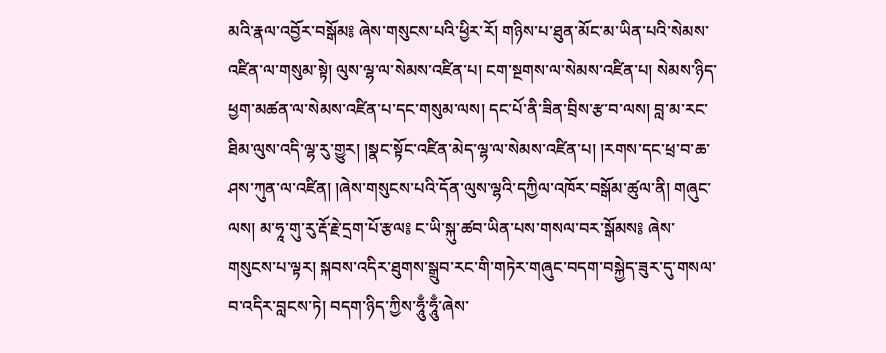མའི་རྣལ་འབྱོར་བསྒོམ༔ ཞེས་གསུངས་པའི་ཕྱིར་རོ། གཉིས་པ་ཐུན་མོང་མ་ཡིན་པའི་སེམས་འཛིན་ལ་གསུམ་སྟེ། ལུས་ལྷ་ལ་སེམས་འཛིན་པ། ངག་སྔགས་ལ་སེམས་འཛིན་པ། སེམས་ཉིད་ཕྱག་མཚན་ལ་སེམས་འཛིན་པ་དང་གསུམ་ལས། དང་པོ་ནི་ཟིན་བྲིས་རྩ་བ་ལས། བླ་མ་རང་ཐིམ་ལུས་འདི་ལྷ་རུ་གྱུར། །སྣང་སྟོང་འཛིན་མེད་ལྷ་ལ་སེམས་འཛིན་པ། །རགས་དང་ཕྲ་བ་ཆ་ཤས་ཀུན་ལ་འཛིན། །ཞེས་གསུངས་པའི་དོན་ལུས་ལྷའི་དཀྱིལ་འཁོར་བསྒོམ་ཚུལ་ནི། གཞུང་ལས། མ་ཧཱ་གུ་རུ་རྡོ་རྗེ་དྲག་པོ་རྩལ༔ ང་ཡི་སྐུ་ཚབ་ཡིན་པས་གསལ་བར་སྒོམས༔ ཞེས་གསུངས་པ་ལྟར། སྐབས་འདིར་ཐུགས་སྒྲུབ་རང་གི་གཏེར་གཞུང་བདག་བསྐྱེད་ཟུར་དུ་གསལ་བ་འདིར་བླངས་ཏེ། བདག་ཉིད་ཀྱིས་ཧཱུྃ་ཧཱུྃ་ཞེས་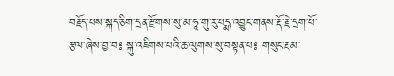བརྗོད་པས་སྐད་ཅིག་དྲན་རྫོགས་སུ་མ་ཧཱ་གུ་རུ་པདྨ་འབྱུང་གནས་རྡོ་རྗེ་དྲག་པོ་རྩལ་ཞེས་བྱ་བ༔ སྐུ་འཇིགས་པའི་ཆ་ལུགས་སུ་བསྟན་པ༔ གསུང་རྔམ་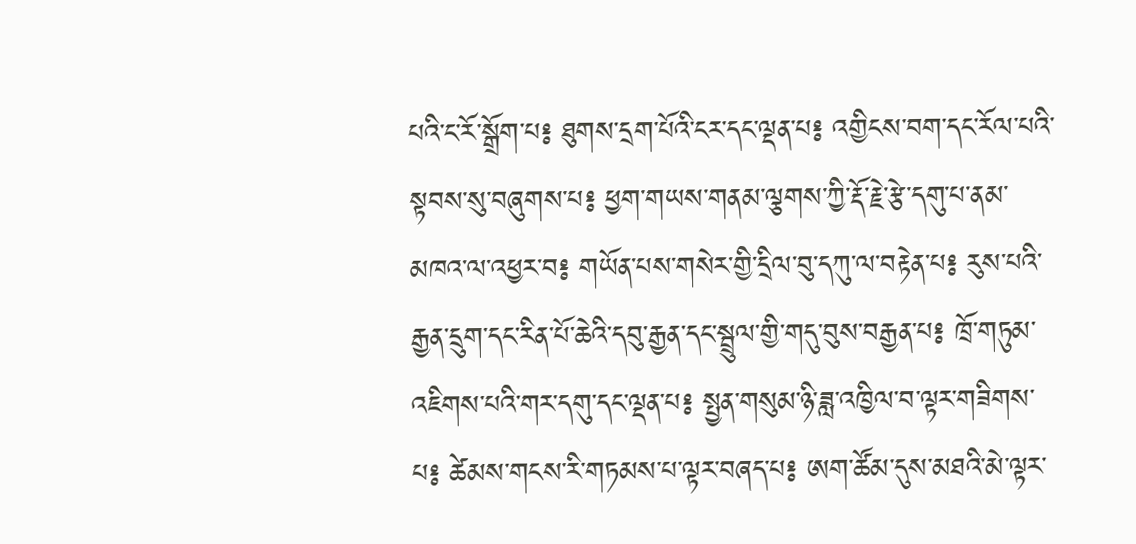པའི་ང་རོ་སྒྲོག་པ༔ ཐུགས་དྲག་པོའི་ངར་དང་ལྡན་པ༔ འགྱིངས་བག་དང་རོལ་པའི་སྟབས་སུ་བཞུགས་པ༔ ཕྱག་གཡས་གནམ་ལྕགས་ཀྱི་རྡོ་རྗེ་རྩེ་དགུ་པ་ནམ་མཁའ་ལ་འཕྱར་བ༔ གཡོན་པས་གསེར་གྱི་དྲིལ་བུ་དཀུ་ལ་བརྟེན་པ༔ རུས་པའི་རྒྱན་དྲུག་དང་རིན་པོ་ཆེའི་དབུ་རྒྱན་དང་སྦྲུལ་གྱི་གདུ་བུས་བརྒྱན་པ༔ ཁྲོ་གཏུམ་འཇིགས་པའི་གར་དགུ་དང་ལྡན་པ༔ སྤྱན་གསུམ་ཉི་ཟླ་འཁྱིལ་བ་ལྟར་གཟིགས་པ༔ ཚེམས་གངས་རི་གཏམས་པ་ལྟར་བཞད་པ༔ ཨག་ཚོམ་དུས་མཐའི་མེ་ལྟར་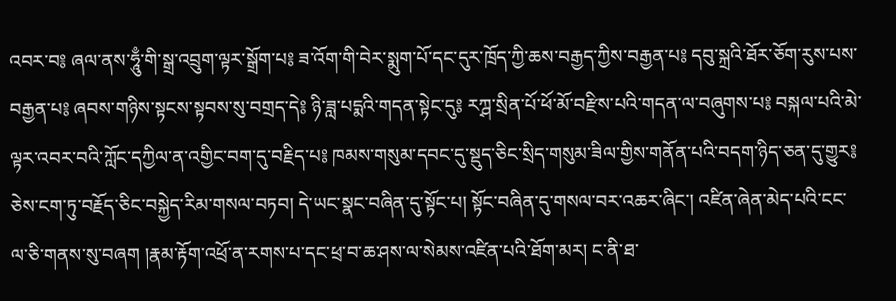འབར་བ༔ ཞལ་ནས་ཧཱུྃ་གི་སྒྲ་འབྲུག་ལྟར་སྒྲོག་པ༔ ཟ་འོག་གི་བེར་སྨུག་པོ་དང་དུར་ཁྲོད་ཀྱི་ཆས་བརྒྱད་ཀྱིས་བརྒྱན་པ༔ དབུ་སྐྲའི་ཐོར་ཅོག་རུས་པས་བརྒྱན་པ༔ ཞབས་གཉིས་སྟངས་སྟབས་སུ་བགྲད་དེ༔ ཉི་ཟླ་པདྨའི་གདན་སྟེང་དུ༔ རཀྴ་སྲིན་པོ་ཕོ་མོ་བརྫིས་པའི་གདན་ལ་བཞུགས་པ༔ བསྐལ་པའི་མེ་ལྟར་འབར་བའི་ཀློང་དཀྱིལ་ན་འགྱིང་བག་དུ་བརྗིད་པ༔ ཁམས་གསུམ་དབང་དུ་སྡུད་ཅིང་སྲིད་གསུམ་ཟིལ་གྱིས་གནོན་པའི་བདག་ཉིད་ཅན་དུ་གྱུར༔ ཅེས་ངག་ཏུ་བརྗོད་ཅིང་བསྐྱེད་རིམ་གསལ་བཏབ། དེ་ཡང་སྣང་བཞིན་དུ་སྟོང་པ། སྟོང་བཞིན་དུ་གསལ་བར་འཆར་ཞིང་། འཛིན་ཞེན་མེད་པའི་ངང་ལ་ཅི་གནས་སུ་བཞག །རྣམ་རྟོག་འཕྲོ་ན་རགས་པ་དང་ཕྲ་བ་ཆ་ཤས་ལ་སེམས་འཛིན་པའི་ཐོག་མར། ང་ནི་ཐ་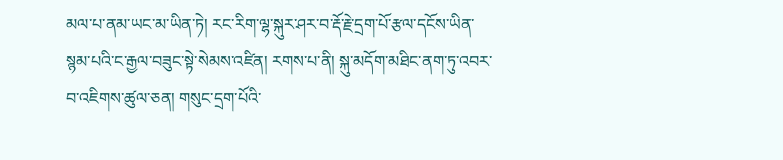མལ་པ་ནམ་ཡང་མ་ཡིན་ཏེ། རང་རིག་ལྷ་སྐུར་ཤར་བ་རྡོ་རྗེ་དྲག་པོ་རྩལ་དངོས་ཡིན་སྙམ་པའི་ང་རྒྱལ་བཟུང་སྟེ་སེམས་འཛིན། རགས་པ་ནི། སྐུ་མདོག་མཐིང་ནག་ཏུ་འབར་བ་འཇིགས་ཚུལ་ཅན། གསུང་དྲག་པོའི་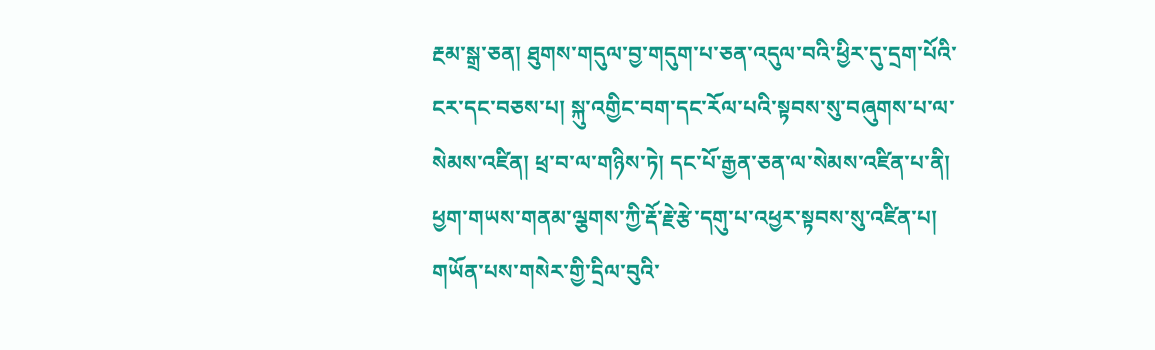རྔམ་སྒྲ་ཅན། ཐུགས་གདུལ་བྱ་གདུག་པ་ཅན་འདུལ་བའི་ཕྱིར་དུ་དྲག་པོའི་ངར་དང་བཅས་པ། སྐུ་འགྱིང་བག་དང་རོལ་པའི་སྟབས་སུ་བཞུགས་པ་ལ་སེམས་འཛིན། ཕྲ་བ་ལ་གཉིས་ཏེ། དང་པོ་རྒྱན་ཅན་ལ་སེམས་འཛིན་པ་ནི། ཕྱག་གཡས་གནམ་ལྕགས་ཀྱི་རྡོ་རྗེ་རྩེ་དགུ་པ་འཕྱར་སྟབས་སུ་འཛིན་པ། གཡོན་པས་གསེར་གྱི་དྲིལ་བུའི་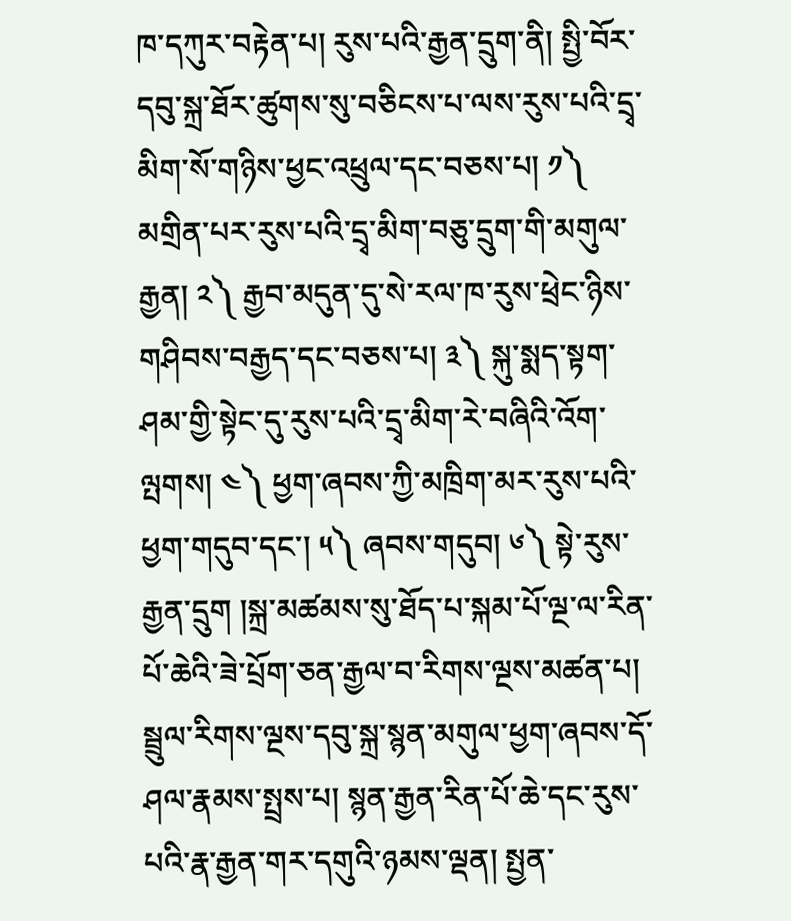ཁ་དཀུར་བརྟེན་པ། རུས་པའི་རྒྱན་དྲུག་ནི། སྤྱི་བོར་དབུ་སྐྲ་ཐོར་ཚུགས་སུ་བཅིངས་པ་ལས་རུས་པའི་དྲྭ་མིག་སོ་གཉིས་ཕྱང་འཕྲུལ་དང་བཅས་པ། ༡༽ མགྲིན་པར་རུས་པའི་དྲྭ་མིག་བཅུ་དྲུག་གི་མགུལ་རྒྱན། ༢༽ རྒྱབ་མདུན་དུ་སེ་རལ་ཁ་རུས་ཕྲེང་ཉིས་གཤིབས་བརྒྱད་དང་བཅས་པ། ༣༽ སྐུ་སྨད་སྟག་ཤམ་གྱི་སྟེང་དུ་རུས་པའི་དྲྭ་མིག་རེ་བཞིའི་འོག་ལྤགས། ༤༽ ཕྱག་ཞབས་ཀྱི་མཁྲིག་མར་རུས་པའི་ཕྱག་གདུབ་དང་། ༥༽ ཞབས་གདུབ། ༦༽ སྟེ་རུས་རྒྱན་དྲུག །སྐྲ་མཚམས་སུ་ཐོད་པ་སྐམ་པོ་ལྔ་ལ་རིན་པོ་ཆེའི་ཟེ་པྲོག་ཅན་རྒྱལ་བ་རིགས་ལྔས་མཚན་པ། སྦྲུལ་རིགས་ལྔས་དབུ་སྐྲ་སྙན་མགུལ་ཕྱག་ཞབས་དོ་ཤལ་རྣམས་སྤྲས་པ། སྙན་རྒྱན་རིན་པོ་ཆེ་དང་རུས་པའི་རྣ་རྒྱན་གར་དགུའི་ཉམས་ལྡན། སྤྱན་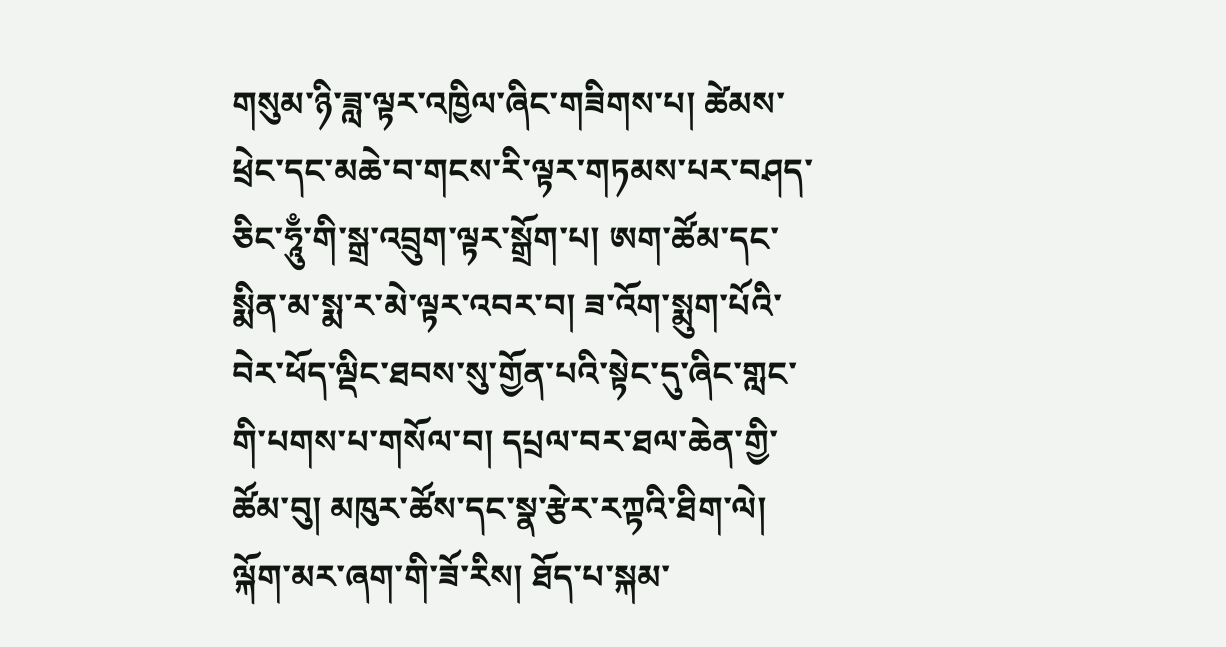གསུམ་ཉི་ཟླ་ལྟར་འཁྱིལ་ཞིང་གཟིགས་པ། ཚེམས་ཕྲེང་དང་མཆེ་བ་གངས་རི་ལྟར་གཏམས་པར་བཤད་ཅིང་ཧཱུྃ་གི་སྒྲ་འབྲུག་ལྟར་སྒྲོག་པ། ཨག་ཚོམ་དང་སྨིན་མ་སྨ་ར་མེ་ལྟར་འབར་བ། ཟ་འོག་སྨུག་པོའི་བེར་ཕོད་ལྡིང་ཐབས་སུ་གྱོན་པའི་སྟེང་དུ་ཞིང་གླང་གི་པགས་པ་གསོལ་བ། དཔྲལ་བར་ཐལ་ཆེན་གྱི་ཚོམ་བུ། མཁུར་ཚོས་དང་སྣ་རྩེར་རཀྟའི་ཐིག་ལེ། ལྐོག་མར་ཞག་གི་ཟོ་རིས། ཐོད་པ་སྐམ་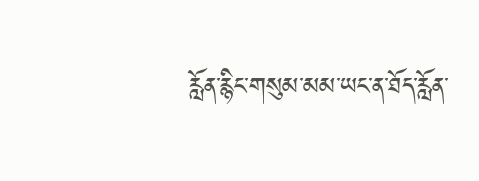རློན་རྙིང་གསུམ་མམ་ཡང་ན་ཐོད་རློན་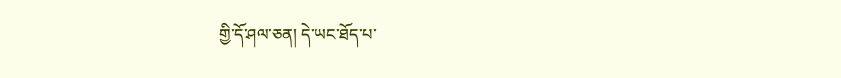གྱི་དོ་ཤལ་ཅན། དེ་ཡང་ཐོད་པ་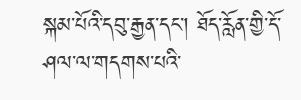སྐམ་པོའི་དབུ་རྒྱན་དང་། ཐོད་རློན་གྱི་དོ་ཤལ་ལ་གདགས་པའི་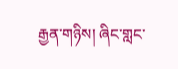རྒྱན་གཉིས། ཞིང་གླང་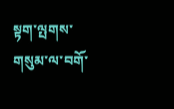སྟག་ལྤགས་གསུམ་ལ་བགོ་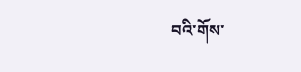བའི་གོས་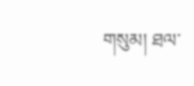གསུམ། ཐལ་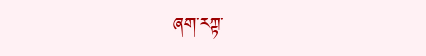ཞག་རཀྟ་